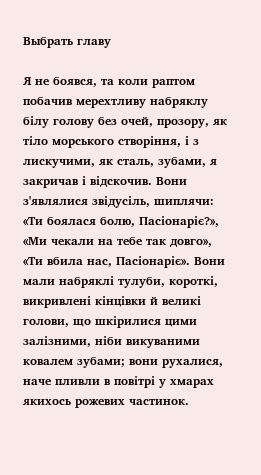Выбрать главу

Я не боявся, та коли раптом побачив мерехтливу набряклу білу голову без очей, прозору, як тіло морського створіння, і з лискучими, як сталь, зубами, я закричав і відскочив. Вони з'являлися звідусіль, шиплячи: «Ти боялася болю, Пасіонаріє?», «Ми чекали на тебе так довго», «Ти вбила нас, Пасіонаріє». Вони мали набряклі тулуби, короткі, викривлені кінцівки й великі голови, що шкірилися цими залізними, ніби викуваними ковалем зубами; вони рухалися, наче пливли в повітрі у хмарах якихось рожевих частинок.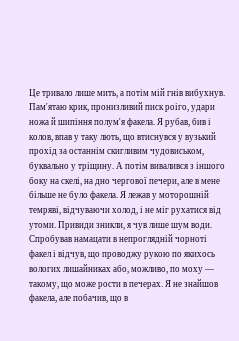Це тривало лише мить, а потім мій гнів вибухнув. Пам'ятаю крик, пронизливий писк роіго, удари ножа й шипіння полум'я факела. Я рубав, бив і колов, впав у таку лють, що втиснувся у вузький прохід за останнім скигливим чудовиськом, буквально у тріщину. А потім вивалився з іншого боку на скелі, на дно чергової печери, але в мене більше не було факела. Я лежав у моторошній темряві, відчуваючи холод, і не міг рухатися від утоми. Привиди зникли, я чув лише шум води. Спробував намацати в непроглядній чорноті факел і відчув, що проводжу рукою по якихось вологих лишайниках або, можливо, по моху — такому, що може рости в печерах. Я не знайшов факела, але побачив, що в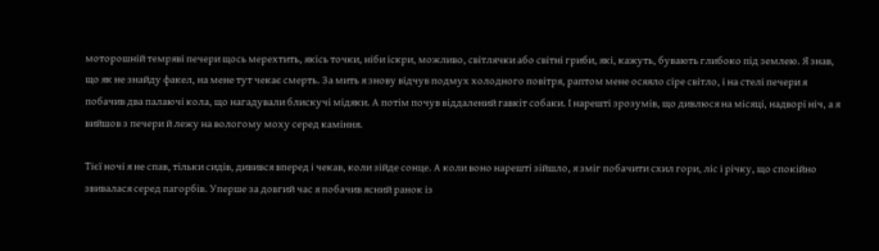моторошній темряві печери щось мерехтить, якісь точки, ніби іскри, можливо, світлячки або світні гриби, які, кажуть, бувають глибоко під землею. Я знав, що як не знайду факел, на мене тут чекає смерть. За мить я знову відчув подмух холодного повітря, раптом мене осяяло сіре світло, і на стелі печери я побачив два палаючі кола, що нагадували блискучі мідяки. А потім почув віддалений гавкіт собаки. І нарешті зрозумів, що дивлюся на місяці, надворі ніч, а я вийшов з печери й лежу на вологому моху серед каміння.

Тієї ночі я не спав, тільки сидів, дивився вперед і чекав, коли зійде сонце. А коли воно нарешті зійшло, я зміг побачити схил гори, ліс і річку, що спокійно звивалася серед пагорбів. Уперше за довгий час я побачив ясний ранок із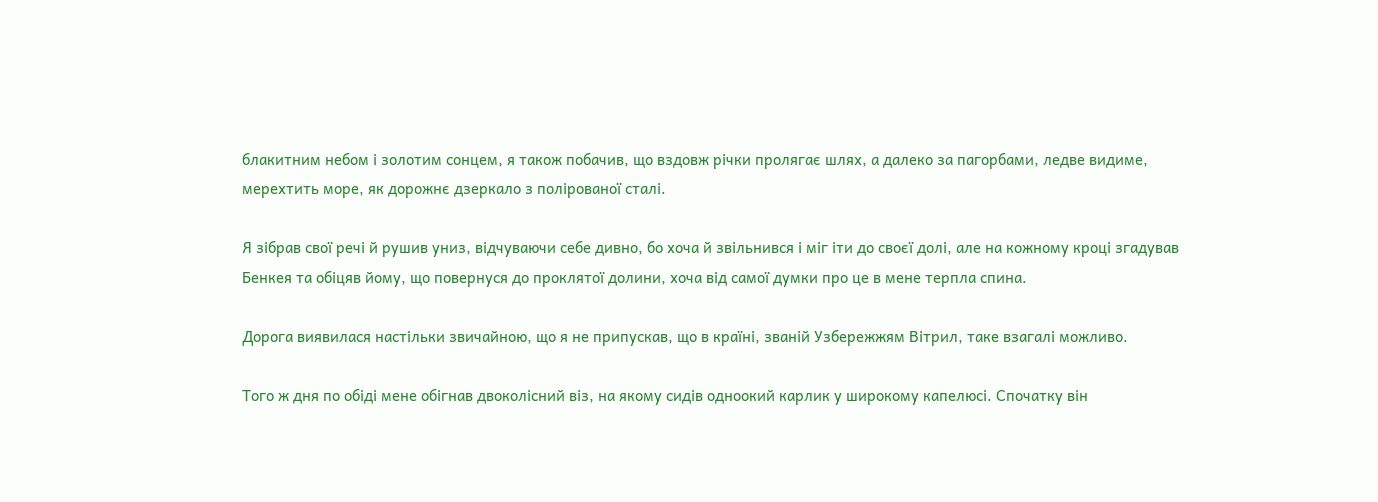блакитним небом і золотим сонцем, я також побачив, що вздовж річки пролягає шлях, а далеко за пагорбами, ледве видиме, мерехтить море, як дорожнє дзеркало з полірованої сталі.

Я зібрав свої речі й рушив униз, відчуваючи себе дивно, бо хоча й звільнився і міг іти до своєї долі, але на кожному кроці згадував Бенкея та обіцяв йому, що повернуся до проклятої долини, хоча від самої думки про це в мене терпла спина.

Дорога виявилася настільки звичайною, що я не припускав, що в країні, званій Узбережжям Вітрил, таке взагалі можливо.

Того ж дня по обіді мене обігнав двоколісний віз, на якому сидів одноокий карлик у широкому капелюсі. Спочатку він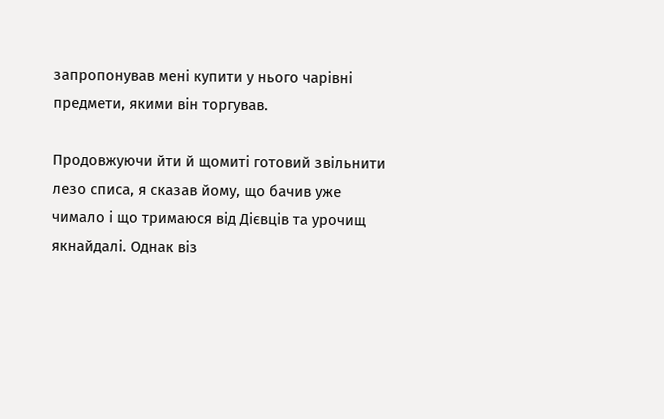запропонував мені купити у нього чарівні предмети, якими він торгував.

Продовжуючи йти й щомиті готовий звільнити лезо списа, я сказав йому, що бачив уже чимало і що тримаюся від Дієвців та урочищ якнайдалі. Однак віз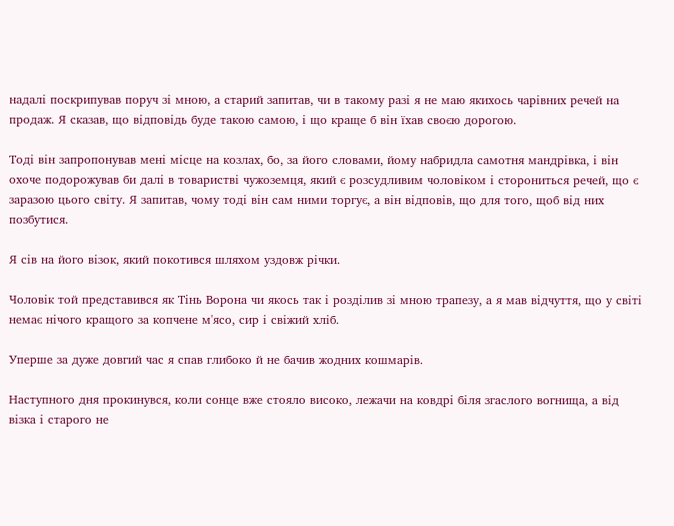надалі поскрипував поруч зі мною, а старий запитав, чи в такому разі я не маю якихось чарівних речей на продаж. Я сказав, що відповідь буде такою самою, і що краще б він їхав своєю дорогою.

Тоді він запропонував мені місце на козлах, бо, за його словами, йому набридла самотня мандрівка, і він охоче подорожував би далі в товаристві чужоземця, який є розсудливим чоловіком і сторониться речей, що є заразою цього світу. Я запитав, чому тоді він сам ними торгує, а він відповів, що для того, щоб від них позбутися.

Я сів на його візок, який покотився шляхом уздовж річки.

Чоловік той представився як Тінь Ворона чи якось так і розділив зі мною трапезу, а я мав відчуття, що у світі немає нічого кращого за копчене м'ясо, сир і свіжий хліб.

Уперше за дуже довгий час я спав глибоко й не бачив жодних кошмарів.

Наступного дня прокинувся, коли сонце вже стояло високо, лежачи на ковдрі біля згаслого вогнища, а від візка і старого не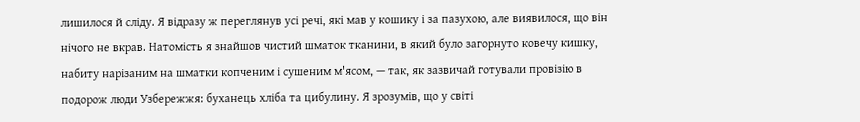лишилося й сліду. Я відразу ж переглянув усі речі, які мав у кошику і за пазухою, але виявилося, що він нічого не вкрав. Натомість я знайшов чистий шматок тканини, в який було загорнуто ковечу кишку, набиту нарізаним на шматки копченим і сушеним м'ясом, — так, як зазвичай готували провізію в подорож люди Узбережжя: буханець хліба та цибулину. Я зрозумів, що у світі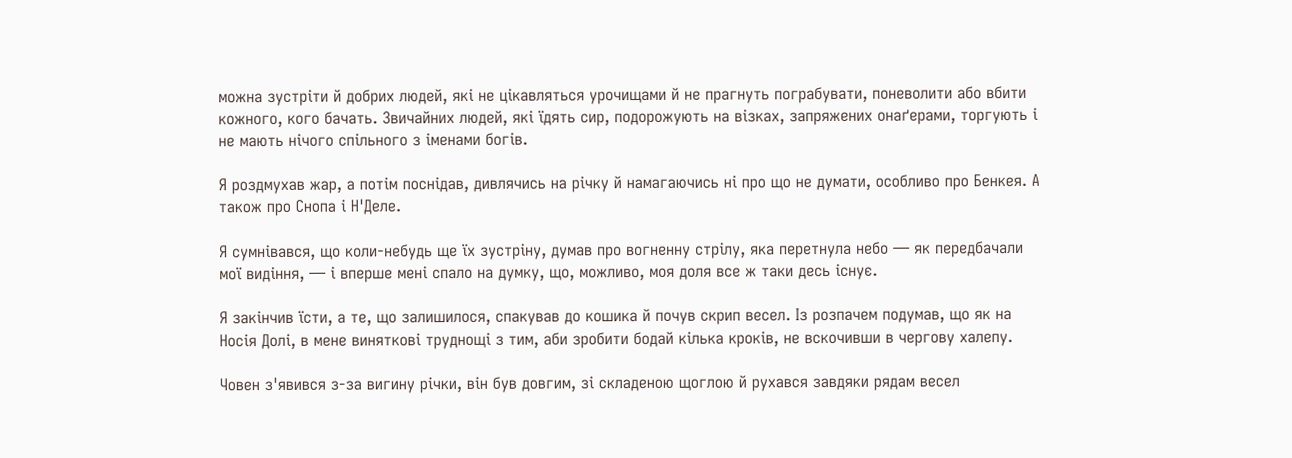можна зустріти й добрих людей, які не цікавляться урочищами й не прагнуть пограбувати, поневолити або вбити кожного, кого бачать. Звичайних людей, які їдять сир, подорожують на візках, запряжених онаґерами, торгують і не мають нічого спільного з іменами богів.

Я роздмухав жар, а потім поснідав, дивлячись на річку й намагаючись ні про що не думати, особливо про Бенкея. А також про Снопа і Н'Деле.

Я сумнівався, що коли-небудь ще їх зустріну, думав про вогненну стрілу, яка перетнула небо — як передбачали мої видіння, — і вперше мені спало на думку, що, можливо, моя доля все ж таки десь існує.

Я закінчив їсти, а те, що залишилося, спакував до кошика й почув скрип весел. Із розпачем подумав, що як на Носія Долі, в мене виняткові труднощі з тим, аби зробити бодай кілька кроків, не вскочивши в чергову халепу.

Човен з'явився з-за вигину річки, він був довгим, зі складеною щоглою й рухався завдяки рядам весел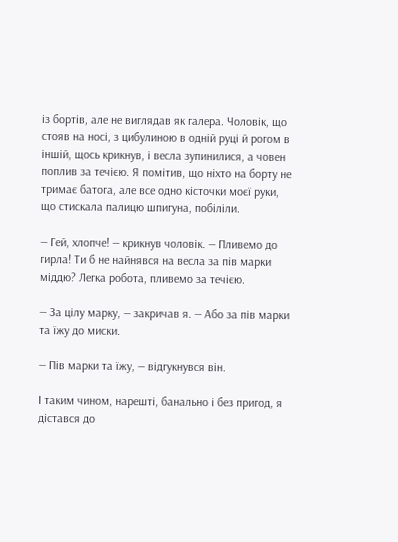із бортів, але не виглядав як галера. Чоловік, що стояв на носі, з цибулиною в одній руці й рогом в іншій, щось крикнув, і весла зупинилися, а човен поплив за течією. Я помітив, що ніхто на борту не тримає батога, але все одно кісточки моєї руки, що стискала палицю шпигуна, побіліли.

— Гей, хлопче! — крикнув чоловік. — Пливемо до гирла! Ти б не найнявся на весла за пів марки міддю? Легка робота, пливемо за течією.

— За цілу марку, — закричав я. — Або за пів марки та їжу до миски.

— Пів марки та їжу, — відгукнувся він.

І таким чином, нарешті, банально і без пригод, я дістався до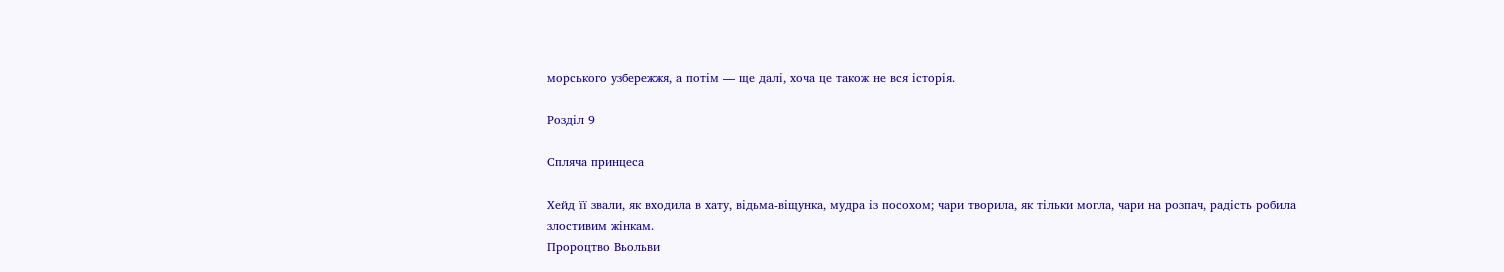морського узбережжя, а потім — ще далі, хоча це також не вся історія.

Розділ 9

Спляча принцеса

Хейд її звали, як входила в хату, відьма-віщунка, мудра із посохом; чари творила, як тільки могла, чари на розпач, радість робила злостивим жінкам.
Пророцтво Вьольви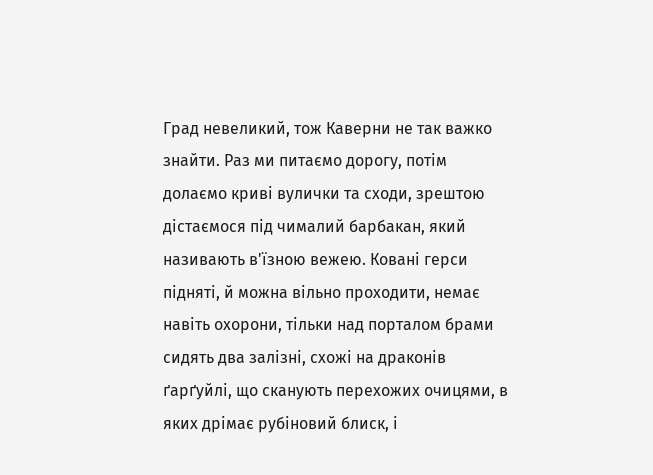Град невеликий, тож Каверни не так важко знайти. Раз ми питаємо дорогу, потім долаємо криві вулички та сходи, зрештою дістаємося під чималий барбакан, який називають в'їзною вежею. Ковані герси підняті, й можна вільно проходити, немає навіть охорони, тільки над порталом брами сидять два залізні, схожі на драконів ґарґуйлі, що сканують перехожих очицями, в яких дрімає рубіновий блиск, і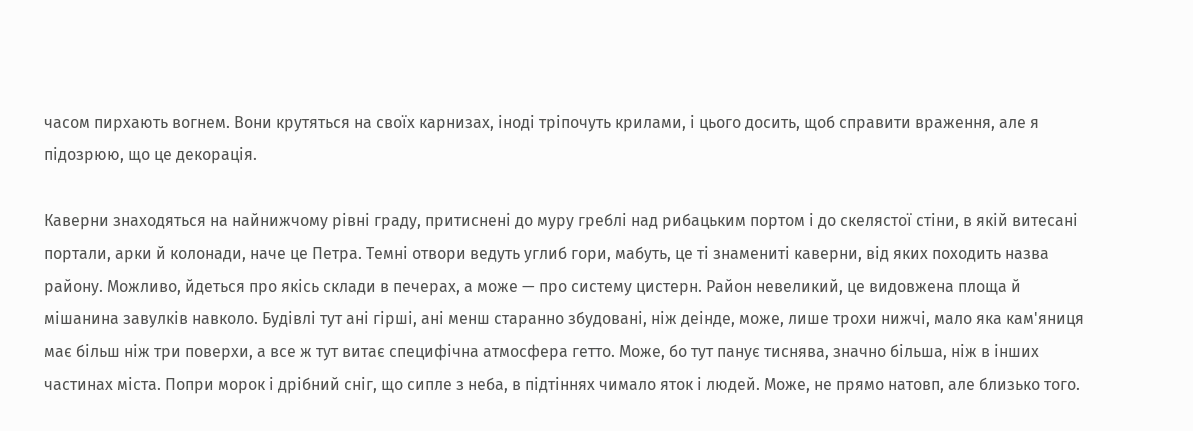часом пирхають вогнем. Вони крутяться на своїх карнизах, іноді тріпочуть крилами, і цього досить, щоб справити враження, але я підозрюю, що це декорація.

Каверни знаходяться на найнижчому рівні граду, притиснені до муру греблі над рибацьким портом і до скелястої стіни, в якій витесані портали, арки й колонади, наче це Петра. Темні отвори ведуть углиб гори, мабуть, це ті знамениті каверни, від яких походить назва району. Можливо, йдеться про якісь склади в печерах, а може — про систему цистерн. Район невеликий, це видовжена площа й мішанина завулків навколо. Будівлі тут ані гірші, ані менш старанно збудовані, ніж деінде, може, лише трохи нижчі, мало яка кам'яниця має більш ніж три поверхи, а все ж тут витає специфічна атмосфера гетто. Може, бо тут панує тиснява, значно більша, ніж в інших частинах міста. Попри морок і дрібний сніг, що сипле з неба, в підтіннях чимало яток і людей. Може, не прямо натовп, але близько того.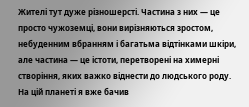Жителі тут дуже різношерсті. Частина з них — це просто чужоземці, вони вирізняються зростом, небуденним вбранням і багатьма відтінками шкіри, але частина — це істоти, перетворені на химерні створіння, яких важко віднести до людського роду. На цій планеті я вже бачив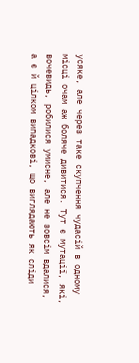усяке, але через таке скупчення чудасій в одному місці очам аж боляче дивитися. Тут є мутації, які, вочевидь, робилися умисне, але не зовсім вдалися, а є й цілком випадкові, що виглядають як сліди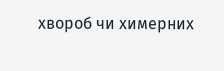хвороб чи химерних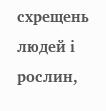схрещень людей і рослин,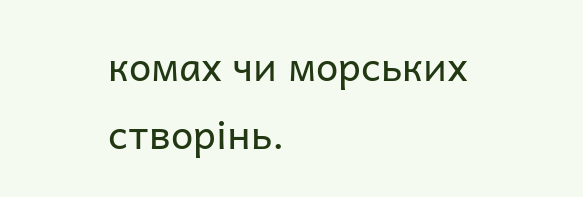комах чи морських створінь.